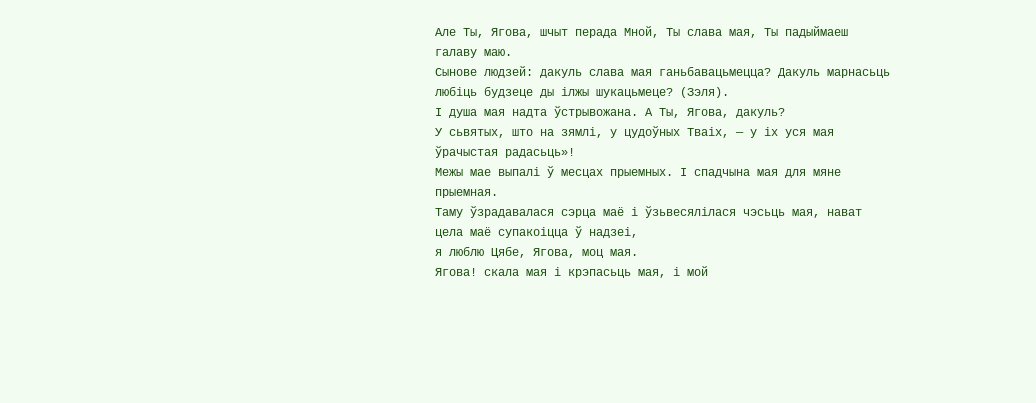Але Ты, Ягова, шчыт перада Мной, Ты слава мая, Ты падыймаеш галаву маю.
Сынове людзей: дакуль слава мая ганьбавацьмецца? Дакуль марнасьць любіць будзеце ды ілжы шукацьмеце? (Зэля).
І душа мая надта ўстрывожана. А Ты, Ягова, дакуль?
У сьвятых, што на зямлі, у цудоўных Тваіх, — у іх уся мая ўрачыстая радасьць»!
Межы мае выпалі ў месцах прыемных. І спадчына мая для мяне прыемная.
Таму ўзрадавалася сэрца маё і ўзьвесялілася чэсьць мая, нават цела маё супакоіцца ў надзеі,
я люблю Цябе, Ягова, моц мая.
Ягова! скала мая і крэпасьць мая, і мой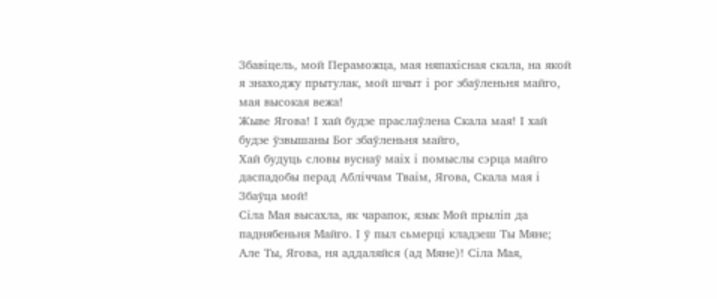Збавіцель, мой Пераможца, мая няпахісная скала, на якой я знаходжу прытулак, мой шчыт і рог збаўленьня майго, мая высокая вежа!
Жыве Ягова! І хай будзе праслаўлена Скала мая! І хай будзе ўзвышаны Бог збаўленьня майго,
Хай будуць словы вуснаў маіх і помыслы сэрца майго даспадобы перад Абліччам Тваім, Ягова, Скала мая і Збаўца мой!
Сіла Мая высахла, як чарапок, язык Мой прыліп да паднябеньня Майго. І ў пыл сьмерці кладзеш Ты Мяне;
Але Ты, Ягова, ня аддаляйся (ад Мяне)! Сіла Мая,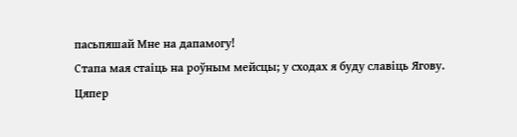пасьпяшай Мне на дапамогу!
Стапа мая стаіць на роўным мейсцы; у сходах я буду славіць Ягову.
Цяпер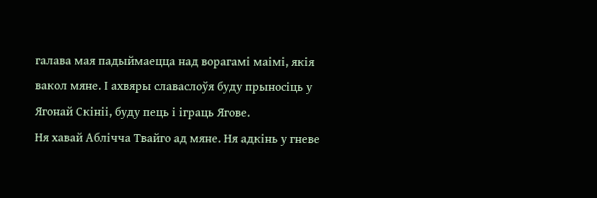галава мая падыймаецца над ворагамі маімі, якія вакол мяне. І ахвяры славаслоўя буду прыносіць у Ягонай Скініі, буду пець і іграць Ягове.
Ня хавай Аблічча Твайго ад мяне. Ня адкінь у гневе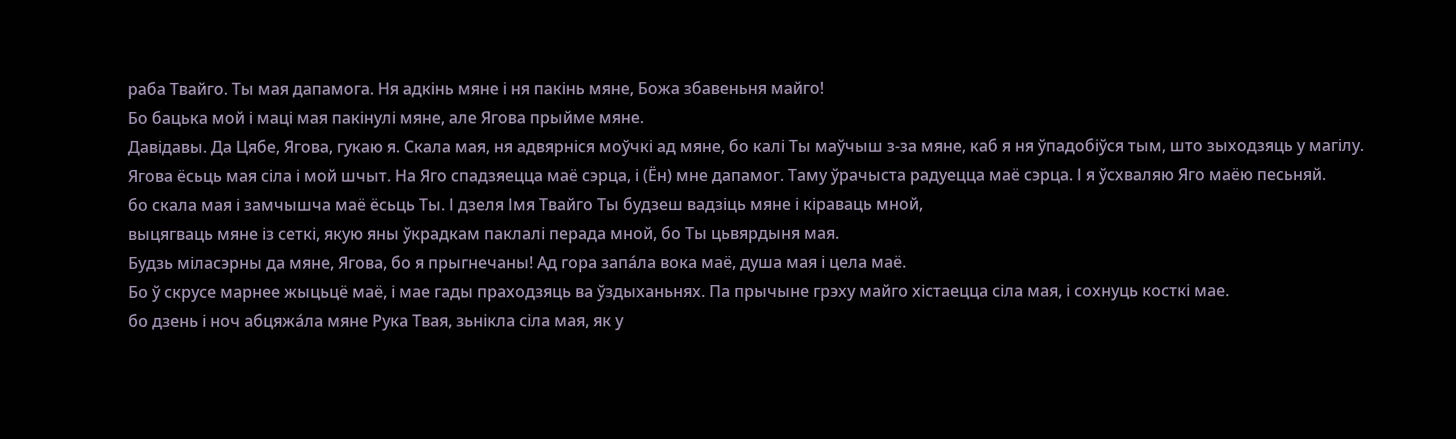раба Твайго. Ты мая дапамога. Ня адкінь мяне і ня пакінь мяне, Божа збавеньня майго!
Бо бацька мой і маці мая пакінулі мяне, але Ягова прыйме мяне.
Давідавы. Да Цябе, Ягова, гукаю я. Скала мая, ня адвярніся моўчкі ад мяне, бо калі Ты маўчыш з-за мяне, каб я ня ўпадобіўся тым, што зыходзяць у магілу.
Ягова ёсьць мая сіла і мой шчыт. На Яго спадзяецца маё сэрца, і (Ён) мне дапамог. Таму ўрачыста радуецца маё сэрца. І я ўсхваляю Яго маёю песьняй.
бо скала мая і замчышча маё ёсьць Ты. І дзеля Імя Твайго Ты будзеш вадзіць мяне і кіраваць мной,
выцягваць мяне із сеткі, якую яны ўкрадкам паклалі перада мной, бо Ты цьвярдыня мая.
Будзь міласэрны да мяне, Ягова, бо я прыгнечаны! Ад гора запа́ла вока маё, душа мая і цела маё.
Бо ў скрусе марнее жыцьцё маё, і мае гады праходзяць ва ўздыханьнях. Па прычыне грэху майго хістаецца сіла мая, і сохнуць косткі мае.
бо дзень і ноч абцяжа́ла мяне Рука Твая, зьнікла сіла мая, як у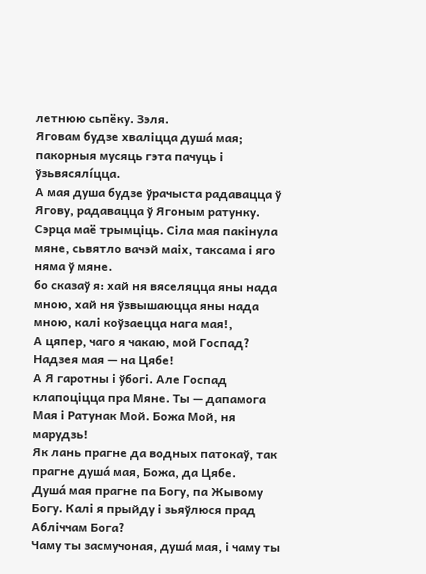летнюю сьпёку. Зэля.
Яговам будзе хваліцца душа́ мая; пакорныя мусяць гэта пачуць і ўзьвясялíцца.
А мая душа будзе ўрачыста радавацца ў Ягову, радавацца ў Ягоным ратунку.
Сэрца маё трымціць. Сіла мая пакінула мяне, сьвятло вачэй маіх, таксама і яго няма ў мяне.
бо сказаў я: хай ня вяселяцца яны нада мною, хай ня ўзвышаюцца яны нада мною, калі коўзаецца нага мая!,
А цяпер, чаго я чакаю, мой Госпад? Надзея мая — на Цябе!
А Я гаротны і ўбогі. Але Госпад клапоціцца пра Мяне. Ты — дапамога Мая і Ратунак Мой. Божа Мой, ня марудзь!
Як лань прагне да водных патокаў, так прагне душа́ мая, Божа, да Цябе.
Душа́ мая прагне па Богу, па Жывому Богу. Калі я прыйду і зьяўлюся прад Абліччам Бога?
Чаму ты засмучоная, душа́ мая, і чаму ты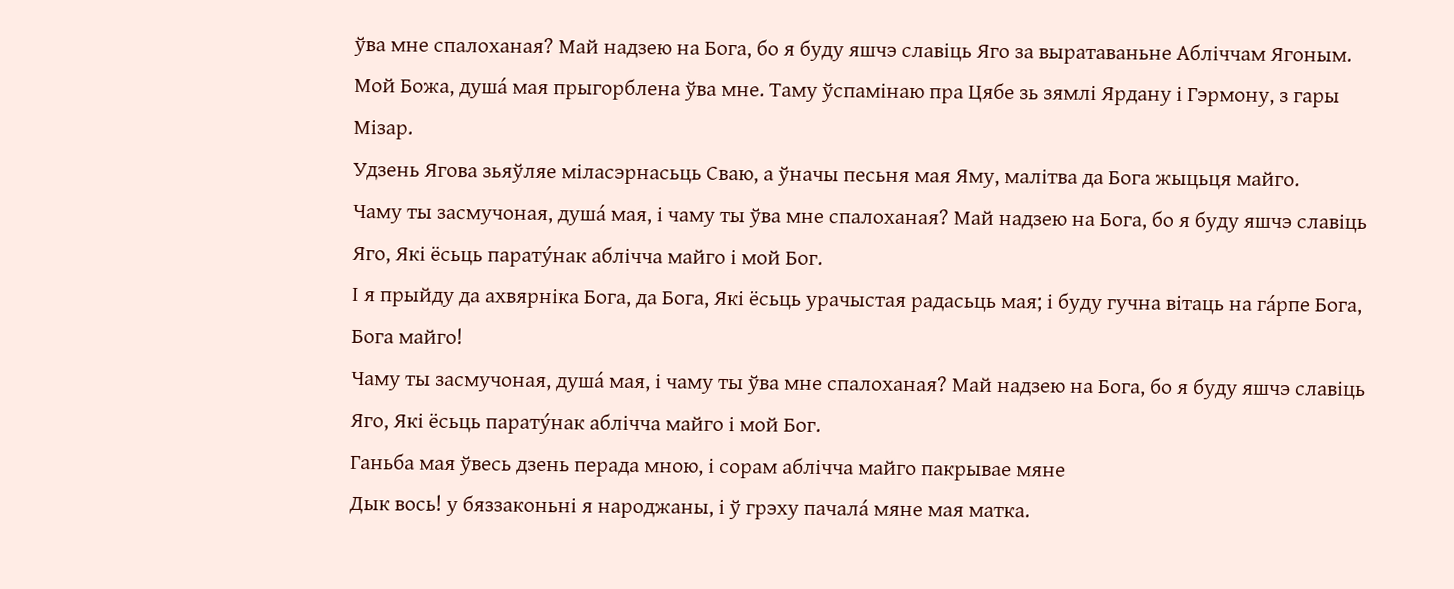ўва мне спалоханая? Май надзею на Бога, бо я буду яшчэ славіць Яго за выратаваньне Абліччам Ягоным.
Мой Божа, душа́ мая прыгорблена ўва мне. Таму ўспамінаю пра Цябе зь зямлі Ярдану і Гэрмону, з гары Мізар.
Удзень Ягова зьяўляе міласэрнасьць Сваю, а ўначы песьня мая Яму, малітва да Бога жыцьця майго.
Чаму ты засмучоная, душа́ мая, і чаму ты ўва мне спалоханая? Май надзею на Бога, бо я буду яшчэ славіць Яго, Які ёсьць парату́нак аблічча майго і мой Бог.
І я прыйду да ахвярніка Бога, да Бога, Які ёсьць урачыстая радасьць мая; і буду гучна вітаць на га́рпе Бога, Бога майго!
Чаму ты засмучоная, душа́ мая, і чаму ты ўва мне спалоханая? Май надзею на Бога, бо я буду яшчэ славіць Яго, Які ёсьць парату́нак аблічча майго і мой Бог.
Ганьба мая ўвесь дзень перада мною, і сорам аблічча майго пакрывае мяне
Дык вось! у бяззаконьні я народжаны, і ў грэху пачала́ мяне мая матка.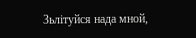Зьлітуйся нада мной,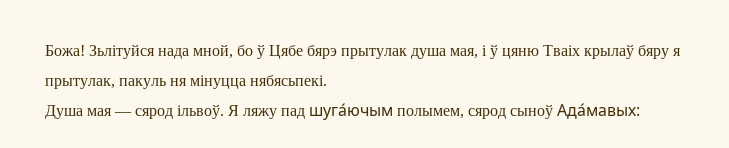Божа! Зьлітуйся нада мной, бо ў Цябе бярэ прытулак душа мая, і ў цяню Тваіх крылаў бяру я прытулак, пакуль ня мінуцца нябясьпекі.
Душа мая — сярод ільвоў. Я ляжу пад шуга́ючым полымем, сярод сыноў Ада́мавых: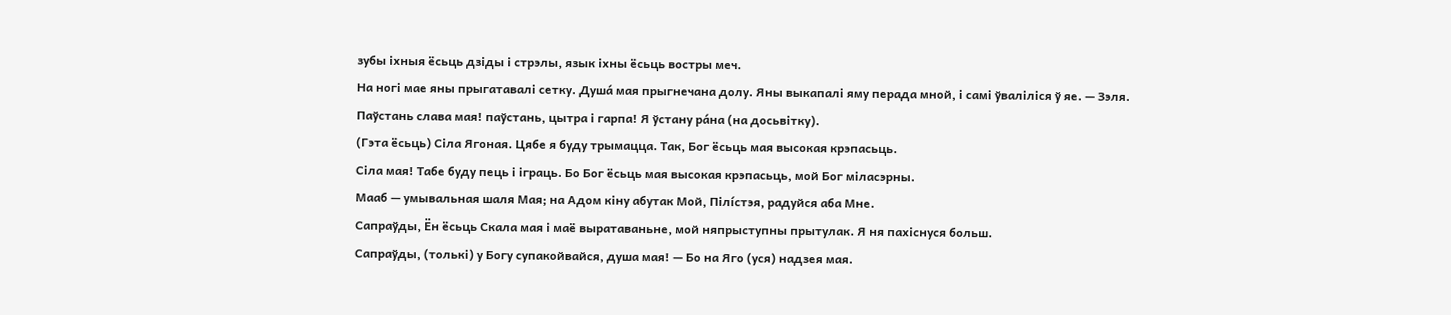зубы іхныя ёсьць дзіды і стрэлы, язык іхны ёсьць востры меч.
На ногі мае яны прыгатавалі сетку. Душа́ мая прыгнечана долу. Яны выкапалі яму перада мной, і самі ўваліліся ў яе. — Зэля.
Паўстань слава мая! паўстань, цытра і гарпа! Я ўстану ра́на (на досьвітку).
(Гэта ёсьць) Сіла Ягоная. Цябе я буду трымацца. Так, Бог ёсьць мая высокая крэпасьць.
Сіла мая! Табе буду пець і іграць. Бо Бог ёсьць мая высокая крэпасьць, мой Бог міласэрны.
Мааб — умывальная шаля Мая; на Адом кіну абутак Мой, Пілíстэя, радуйся аба Мне.
Сапраўды, Ён ёсьць Скала мая і маё выратаваньне, мой няпрыступны прытулак. Я ня пахіснуся больш.
Сапраўды, (толькі) у Богу супакойвайся, душа мая! — Бо на Яго (уся) надзея мая.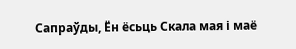Сапраўды, Ён ёсьць Скала мая і маё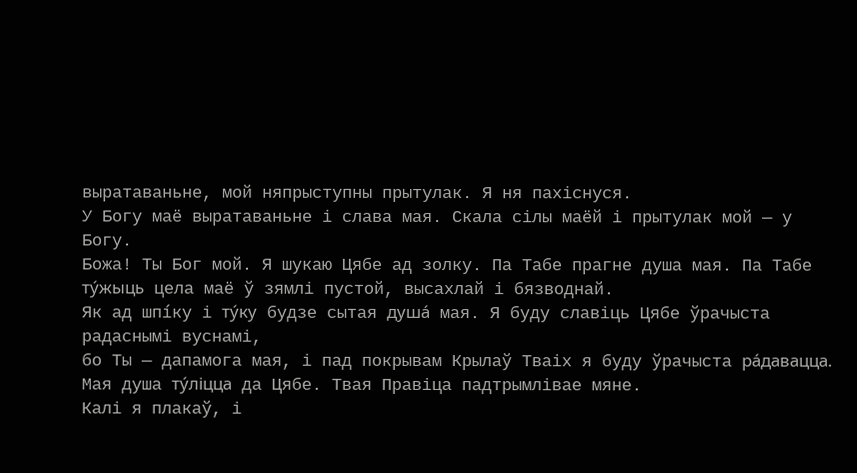выратаваньне, мой няпрыступны прытулак. Я ня пахіснуся.
У Богу маё выратаваньне і слава мая. Скала сілы маёй і прытулак мой — у Богу.
Божа! Ты Бог мой. Я шукаю Цябе ад золку. Па Табе прагне душа мая. Па Табе ту́жыць цела маё ў зямлі пустой, высахлай і бязводнай.
Як ад шпíку і ту́ку будзе сытая душа́ мая. Я буду славіць Цябе ўрачыста радаснымі вуснамі,
бо Ты — дапамога мая, і пад покрывам Крылаў Тваіх я буду ўрачыста ра́давацца.
Мая душа ту́ліцца да Цябе. Твая Правіца падтрымлівае мяне.
Калі я плакаў, і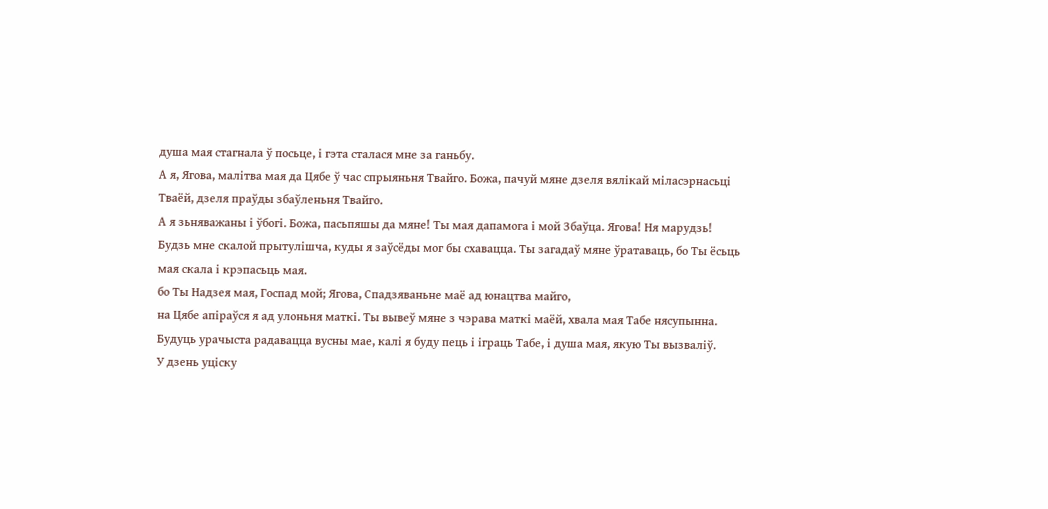душа мая стагнала ў посьце, і гэта сталася мне за ганьбу.
А я, Ягова, малітва мая да Цябе ў час спрыяньня Твайго. Божа, пачуй мяне дзеля вялікай міласэрнасьці Тваёй, дзеля праўды збаўленьня Твайго.
А я зьняважаны і ўбогі. Божа, пасьпяшы да мяне! Ты мая дапамога і мой Збаўца. Ягова! Ня марудзь!
Будзь мне скалой прытулішча, куды я заўсёды мог бы схавацца. Ты загадаў мяне ўратаваць, бо Ты ёсьць мая скала і крэпасьць мая.
бо Ты Надзея мая, Госпад мой; Ягова, Спадзяваньне маё ад юнацтва майго,
на Цябе апіраўся я ад улоньня маткі. Ты вывеў мяне з чэрава маткі маёй, хвала мая Табе нясупынна.
Будуць урачыста радавацца вусны мае, калі я буду пець і іграць Табе, і душа мая, якую Ты вызваліў.
У дзень уціску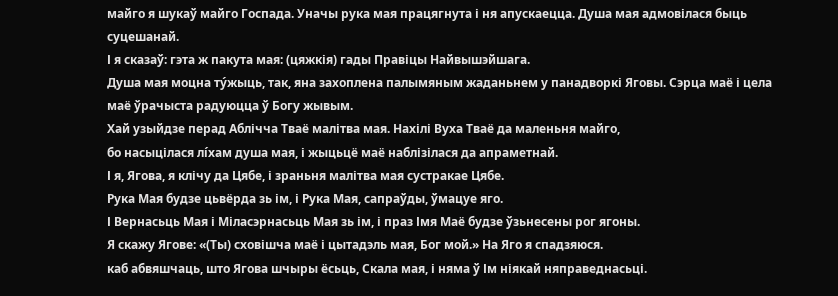майго я шукаў майго Госпада. Уначы рука мая працягнута і ня апускаецца. Душа мая адмовілася быць суцешанай.
І я сказаў: гэта ж пакута мая: (цяжкія) гады Правіцы Найвышэйшага.
Душа мая моцна ту́жыць, так, яна захоплена палымяным жаданьнем у панадворкі Яговы. Сэрца маё і цела маё ўрачыста радуюцца ў Богу жывым.
Хай узыйдзе перад Аблічча Тваё малітва мая. Нахілі Вуха Тваё да маленьня майго,
бо насыцілася лíхам душа мая, і жыцьцё маё наблізілася да апраметнай.
І я, Ягова, я клічу да Цябе, і зраньня малітва мая сустракае Цябе.
Рука Мая будзе цьвёрда зь ім, і Рука Мая, сапраўды, ўмацуе яго.
І Вернасьць Мая і Міласэрнасьць Мая зь ім, і праз Імя Маё будзе ўзьнесены рог ягоны.
Я скажу Ягове: «(Ты) сховішча маё і цытадэль мая, Бог мой.» На Яго я спадзяюся.
каб абвяшчаць, што Ягова шчыры ёсьць, Скала мая, і няма ў Ім ніякай няправеднасьці.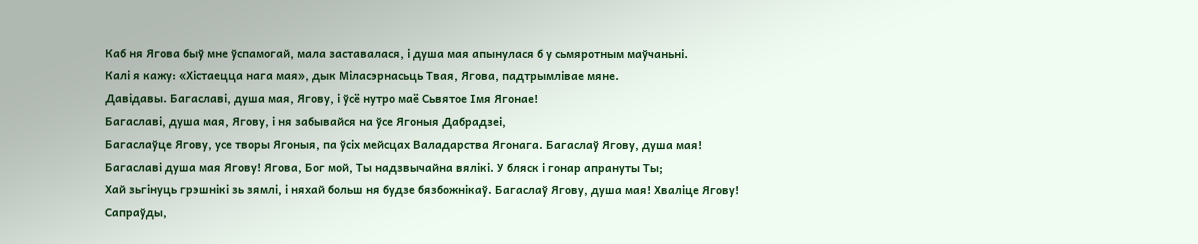Каб ня Ягова быў мне ўспамогай, мала заставалася, і душа мая апынулася б у сьмяротным маўчаньні.
Калі я кажу: «Хістаецца нага мая», дык Міласэрнасьць Твая, Ягова, падтрымлівае мяне.
Давідавы. Багаславі, душа мая, Ягову, і ўсё нутро маё Сьвятое Імя Ягонае!
Багаславі, душа мая, Ягову, і ня забывайся на ўсе Ягоныя Дабрадзеі,
Багаслаўце Ягову, усе творы Ягоныя, па ўсіх мейсцах Валадарства Ягонага. Багаслаў Ягову, душа мая!
Багаславі душа мая Ягову! Ягова, Бог мой, Ты надзвычайна вялікі. У бляск і гонар апрануты Ты;
Хай зьгінуць грэшнікі зь зямлі, і няхай больш ня будзе бязбожнікаў. Багаслаў Ягову, душа мая! Хваліце Ягову!
Сапраўды,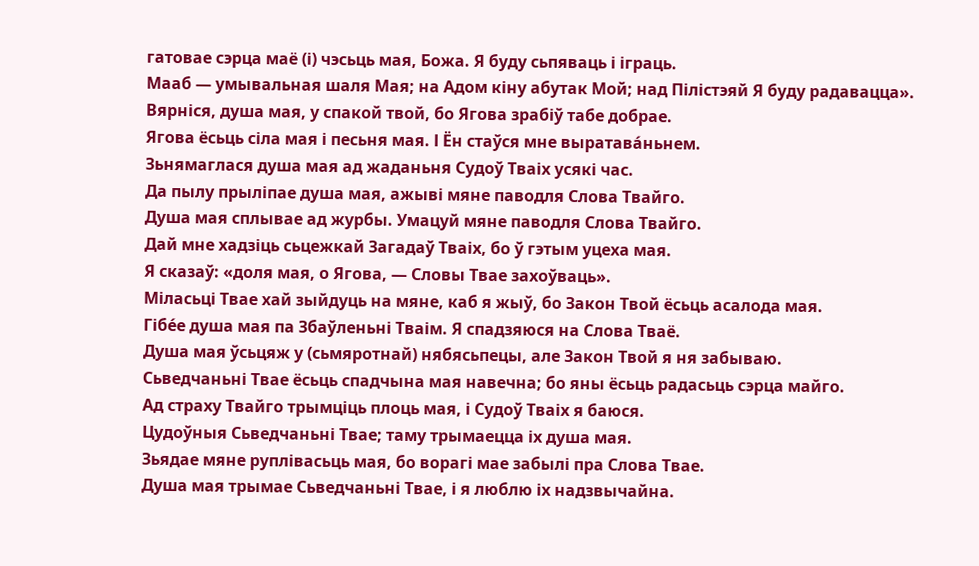гатовае сэрца маё (і) чэсьць мая, Божа. Я буду сьпяваць і іграць.
Мааб — умывальная шаля Мая; на Адом кіну абутак Мой; над Пілістэяй Я буду радавацца».
Вярніся, душа мая, у спакой твой, бо Ягова зрабіў табе добрае.
Ягова ёсьць сіла мая і песьня мая. І Ён стаўся мне выратава́ньнем.
Зьнямаглася душа мая ад жаданьня Судоў Тваіх усякі час.
Да пылу прыліпае душа мая, ажыві мяне паводля Слова Твайго.
Душа мая сплывае ад журбы. Умацуй мяне паводля Слова Твайго.
Дай мне хадзіць сьцежкай Загадаў Тваіх, бо ў гэтым уцеха мая.
Я сказаў: «доля мая, о Ягова, — Словы Твае захоўваць».
Міласьці Твае хай зыйдуць на мяне, каб я жыў, бо Закон Твой ёсьць асалода мая.
Гібе́е душа мая па Збаўленьні Тваім. Я спадзяюся на Слова Тваё.
Душа мая ўсьцяж у (сьмяротнай) нябясьпецы, але Закон Твой я ня забываю.
Сьведчаньні Твае ёсьць спадчына мая навечна; бо яны ёсьць радасьць сэрца майго.
Ад страху Твайго трымціць плоць мая, і Судоў Тваіх я баюся.
Цудоўныя Сьведчаньні Твае; таму трымаецца іх душа мая.
Зьядае мяне руплівасьць мая, бо ворагі мае забылі пра Слова Твае.
Душа мая трымае Сьведчаньні Твае, і я люблю іх надзвычайна.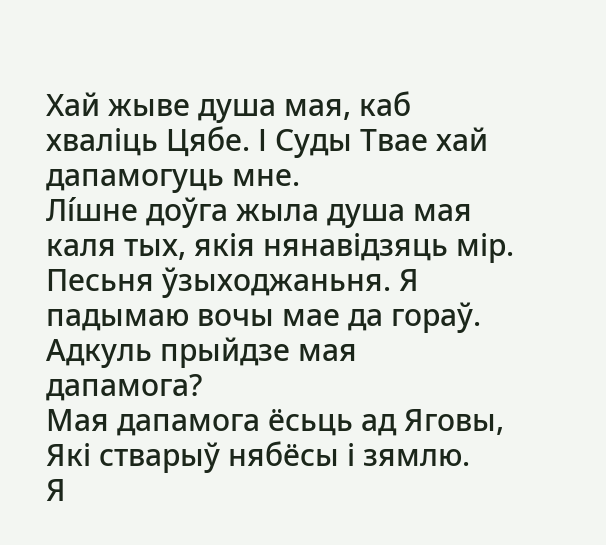Хай жыве душа мая, каб хваліць Цябе. І Суды Твае хай дапамогуць мне.
Лíшне доўга жыла душа мая каля тых, якія нянавідзяць мір.
Песьня ўзыходжаньня. Я падымаю вочы мае да гораў. Адкуль прыйдзе мая дапамога?
Мая дапамога ёсьць ад Яговы, Які стварыў нябёсы і зямлю.
Я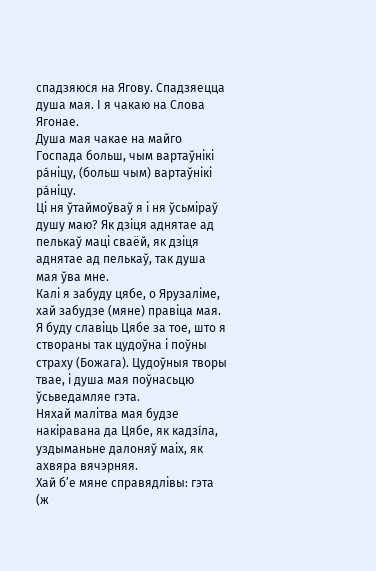спадзяюся на Ягову. Спадзяецца душа мая. І я чакаю на Слова Ягонае.
Душа мая чакае на майго Госпада больш, чым вартаўнікі ра́ніцу, (больш чым) вартаўнікі ра́ніцу.
Ці ня ўтаймоўваў я і ня ўсьміраў душу маю? Як дзіця аднятае ад пелькаў маці сваёй, як дзіця аднятае ад пелькаў, так душа мая ўва мне.
Калі я забуду цябе, о Ярузаліме, хай забудзе (мяне) правіца мая.
Я буду славіць Цябе за тое, што я створаны так цудоўна і поўны страху (Божага). Цудоўныя творы твае, і душа мая поўнасьцю ўсьведамляе гэта.
Няхай малітва мая будзе накіравана да Цябе, як кадзíла, уздыманьне далоняў маіх, як ахвяра вячэрняя.
Хай б’е мяне справядлівы: гэта (ж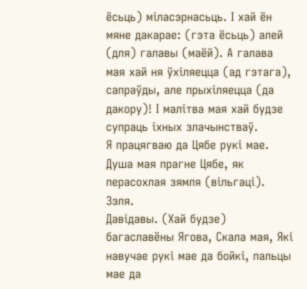ёсьць) міласэрнасьць. І хай ён мяне дакарае: (гэта ёсьць) алей (для) галавы (маёй). А галава мая хай ня ўхіляецца (ад гэтага), сапраўды, але прыхіляецца (да дакору)! І малітва мая хай будзе супраць іхных злачынстваў.
Я працягваю да Цябе рукі мае. Душа мая прагне Цябе, як перасохлая зямля (вільгаці). Зэля.
Давідавы. (Хай будзе) багаславёны Ягова, Скала мая, Які навучае рукі мае да бойкі, пальцы мае да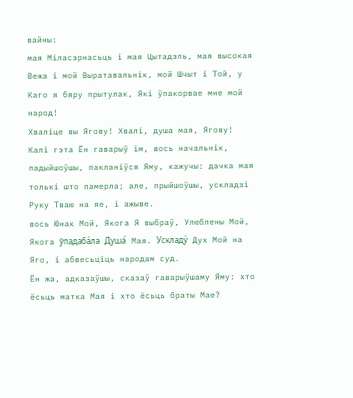вайны:
мая Міласэрнасьць і мая Цытадэль, мая высокая Вежа і мой Выратавальнік, мой Шчыт і Той, у Каго я бяру прытулак, Які ўпакорвае мне мой народ!
Хваліце вы Ягову! Хвалі, душа мая, Ягову!
Калі гэта Ён гаварыў ім, вось начальнік, падыйшоўшы, пакланіўся Яму, кажучы: дачка мая толькі што памерла; але, прыйшоўшы, ускладзі Руку Тваю на яе, і ажыве.
вось Юнак Мой, Якога Я выбраў, Улюблены Мой, Якога ўпадаба́ла Душа́ Мая. Ускладу́ Дух Мой на Яго, і абвесьціць народам суд.
Ён жа, адказаўшы, сказаў гаварыўшаму Яму: хто ёсьць матка Мая і хто ёсьць браты Мае?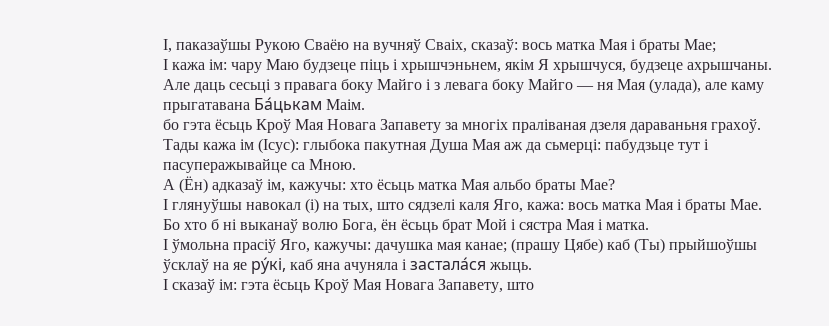І, паказаўшы Рукою Сваёю на вучняў Сваіх, сказаў: вось матка Мая і браты Мае;
І кажа ім: чару Маю будзеце піць і хрышчэньнем, якім Я хрышчуся, будзеце ахрышчаны. Але даць сесьці з правага боку Майго і з левага боку Майго — ня Мая (улада), але каму прыгатавана Ба́цькам Маім.
бо гэта ёсьць Кроў Мая Новага Запавету за многіх праліваная дзеля дараваньня грахоў.
Тады кажа ім (Ісус): глыбока пакутная Душа Мая аж да сьмерці: пабудзьце тут і пасуперажывайце са Мною.
А (Ён) адказаў ім, кажучы: хто ёсьць матка Мая альбо браты Мае?
І глянуўшы навокал (і) на тых, што сядзелі каля Яго, кажа: вось матка Мая і браты Мае.
Бо хто б ні выканаў волю Бога, ён ёсьць брат Мой і сястра Мая і матка.
І ўмольна прасіў Яго, кажучы: дачушка мая канае; (прашу Цябе) каб (Ты) прыйшоўшы ўсклаў на яе ру́кі, каб яна ачуняла і застала́ся жыць.
І сказаў ім: гэта ёсьць Кроў Мая Новага Запавету, што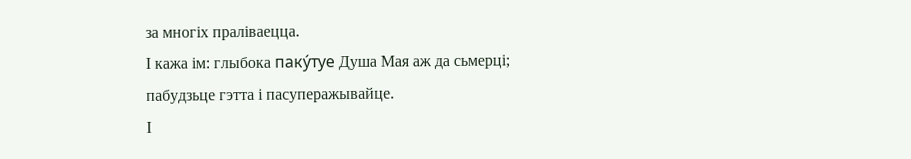за многіх праліваецца.
І кажа ім: глыбока паку́туе Душа Мая аж да сьмерці; пабудзьце гэтта і пасуперажывайце.
І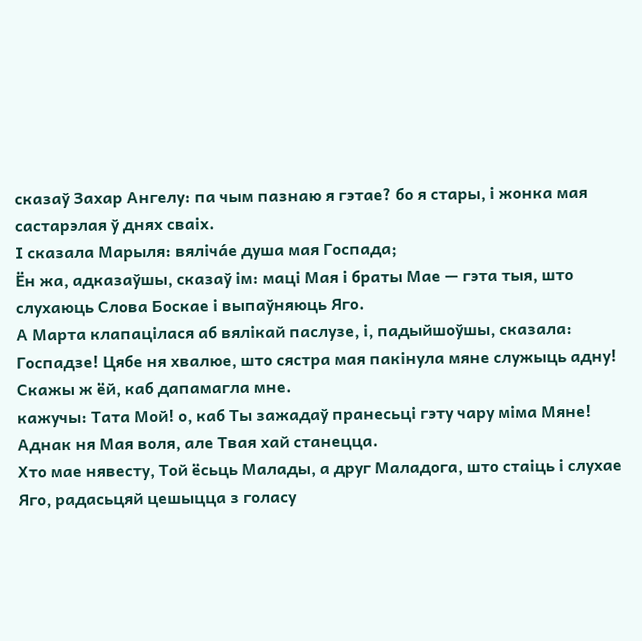сказаў Захар Ангелу: па чым пазнаю я гэтае? бо я стары, і жонка мая састарэлая ў днях сваіх.
І сказала Марыля: вяліча́е душа мая Госпада;
Ён жа, адказаўшы, сказаў ім: маці Мая і браты Мае — гэта тыя, што слухаюць Слова Боскае і выпаўняюць Яго.
А Марта клапацілася аб вялікай паслузе, і, падыйшоўшы, сказала: Госпадзе! Цябе ня хвалюе, што сястра мая пакінула мяне служыць адну! Скажы ж ёй, каб дапамагла мне.
кажучы: Тата Мой! о, каб Ты зажадаў пранесьці гэту чару міма Мяне! Аднак ня Мая воля, але Твая хай станецца.
Хто мае нявесту, Той ёсьць Малады, а друг Маладога, што стаіць і слухае Яго, радасьцяй цешыцца з голасу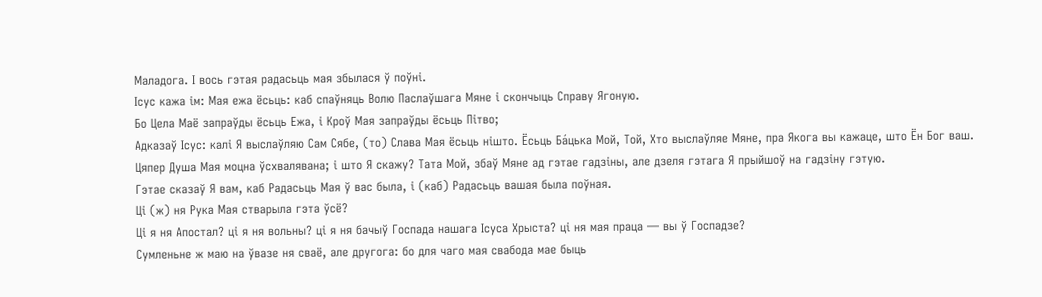Маладога. І вось гэтая радасьць мая збылася ў поўні.
Ісус кажа ім: Мая ежа ёсьць: каб спаўняць Волю Паслаўшага Мяне і скончыць Справу Ягоную.
Бо Цела Маё запраўды ёсьць Ежа, і Кроў Мая запраўды ёсьць Пітво;
Адказаў Ісус: калі Я выслаўляю Сам Сябе, (то) Слава Мая ёсьць нішто. Ёсьць Ба́цька Мой, Той, Хто выслаўляе Мяне, пра Якога вы кажаце, што Ён Бог ваш.
Цяпер Душа Мая моцна ўсхвалявана; і што Я скажу? Тата Мой, збаў Мяне ад гэтае гадзіны, але дзеля гэтага Я прыйшоў на гадзіну гэтую.
Гэтае сказаў Я вам, каб Радасьць Мая ў вас была, і (каб) Радасьць вашая была поўная.
Ці (ж) ня Рука Мая стварыла гэта ўсё?
Ці я ня Апостал? ці я ня вольны? ці я ня бачыў Госпада нашага Ісуса Хрыста? ці ня мая праца — вы ў Госпадзе?
Сумленьне ж маю на ўвазе ня сваё, але другога: бо для чаго мая свабода мае быць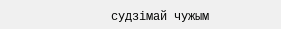судзімай чужым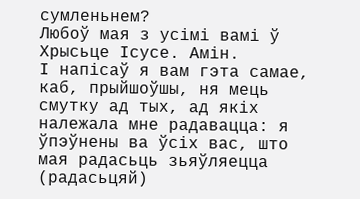сумленьнем?
Любоў мая з усімі вамі ў Хрысьце Ісусе. Амін.
І напісаў я вам гэта самае, каб, прыйшоўшы, ня мець смутку ад тых, ад якіх належала мне радавацца: я ўпэўнены ва ўсіх вас, што мая радасьць зьяўляецца (радасьцяй)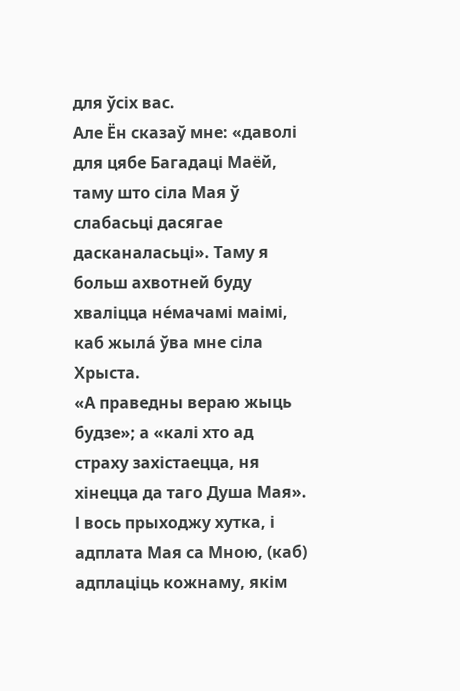для ўсіх вас.
Але Ён сказаў мне: «даволі для цябе Багадаці Маёй, таму што сіла Мая ў слабасьці дасягае дасканаласьці». Таму я больш ахвотней буду хваліцца не́мачамі маімі, каб жыла́ ўва мне сіла Хрыста.
«А праведны вераю жыць будзе»; а «калі хто ад страху захістаецца, ня хінецца да таго Душа Мая».
І вось прыходжу хутка, і адплата Мая са Мною, (каб) адплаціць кожнаму, якім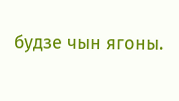будзе чын ягоны.